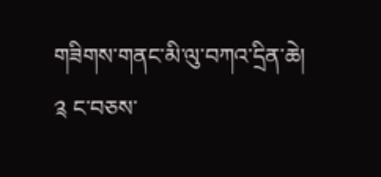གཟིགས་གནང་མི་ལུ་བཀའ་དྲིན་ཆེ།
༉ ང་བཅས་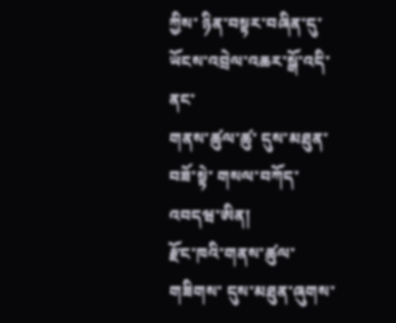ཀྱིས་ ཉིན་བསྟར་བཞིན་དུ་
ཡོངས་འབྲེལ་འཆར་སྒོ་འདི་ནང་
གནས་ཚུལ་ཚུ་ དུས་མཐུན་བཟོ་སྟེ་ གསལ་བཀོད་འབདཝ་ཨིན།
རྫོང་ཁའི་གནས་ཚུལ་གཟིགས་ དུས་མཐུན་ཞུགས་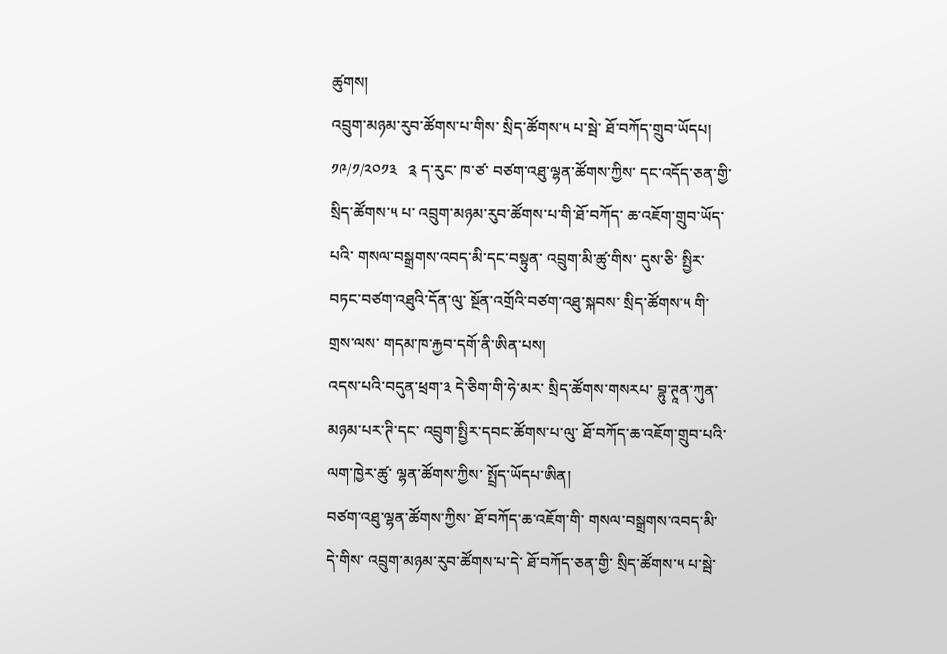ཚུགས།
འབྲུག་མཉམ་རུབ་ཚོགས་པ་གིས་ སྲིད་ཚོགས་༥ པ་སྦེ་ ཐོ་བཀོད་གྲུབ་ཡོདཔ།
༡༩/༡/༢༠༡༣   ༉ ད་རུང་ ཁ་ཙ་ བཙག་འཐུ་ལྷན་ཚོགས་ཀྱིས་ དང་འདོད་ཅན་གྱི་སྲིད་ཚོགས་༥ པ་ འབྲུག་མཉམ་རུབ་ཚོགས་པ་གི་ཐོ་བཀོད་ ཆ་འཇོག་གྲུབ་ཡོད་པའི་ གསལ་བསྒྲགས་འབད་མི་དང་བསྟུན་ འབྲུག་མི་ཚུ་གིས་ དུས་ཅི་ སྤྱིར་བཏང་བཙག་འཐུའི་དོན་ལུ་ སྔོན་འགྲོའི་བཙག་འཐུ་སྐབས་ སྲིད་ཚོགས་༥ གི་གྲས་ལས་ གདམ་ཁ་རྐྱབ་དགོ་ནི་ཨིན་པས།
འདས་པའི་བདུན་ཕྲག་༣ དེ་ཅིག་གི་ཧེ་མར་ སྲིད་ཚོགས་གསརཔ་ བྷུ་ཊཱན་ཀུན་མཉམ་པར་ཊི་དང་ འབྲུག་སྤྱིར་དབང་ཚོགས་པ་ལུ་ ཐོ་བཀོད་ཆ་འཇོག་གྲུབ་པའི་ ལག་ཁྱེར་ཚུ་ ལྷན་ཚོགས་ཀྱིས་ སྤྲོད་ཡོདཔ་ཨིན།
བཙག་འཐུ་ལྷན་ཚོགས་ཀྱིས་ ཐོ་བཀོད་ཆ་འཇོག་གི་ གསལ་བསྒྲགས་འབད་མི་དེ་གིས་ འབྲུག་མཉམ་རུབ་ཚོགས་པ་དེ་ ཐོ་བཀོད་ཅན་གྱི་ སྲིད་ཚོགས་༥ པ་སྦེ་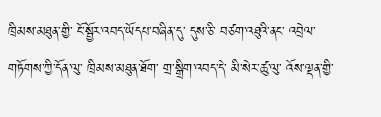ཁྲིམས་མཐུན་གྱི་ ངོ་སྦྱོར་འབད་ཡོདཔ་བཞིན་དུ་ དུས་ཅི་ བཙག་འཐུའི་ནང་ འབྲེལ་གཏོགས་ཀྱི་དོན་ལུ་ ཁྲིམས་མཐུན་ཐོག་ གྲ་སྒྲིག་འབད་དེ་ མི་སེར་ཚུ་ལུ་ འོས་ལྡན་གྱི་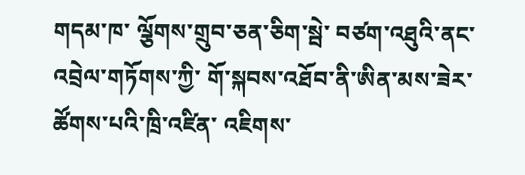གདམ་ཁ་ ལྕོགས་གྲུབ་ཅན་ཅིག་སྦེ་ བཙག་འཐུའི་ནང་འབྲེལ་གཏོགས་ཀྱི་ གོ་སྐབས་འཐོབ་ནི་ཨིན་མས་ཟེར་ ཚོགས་པའི་ཁྲི་འཛིན་ འཇིགས་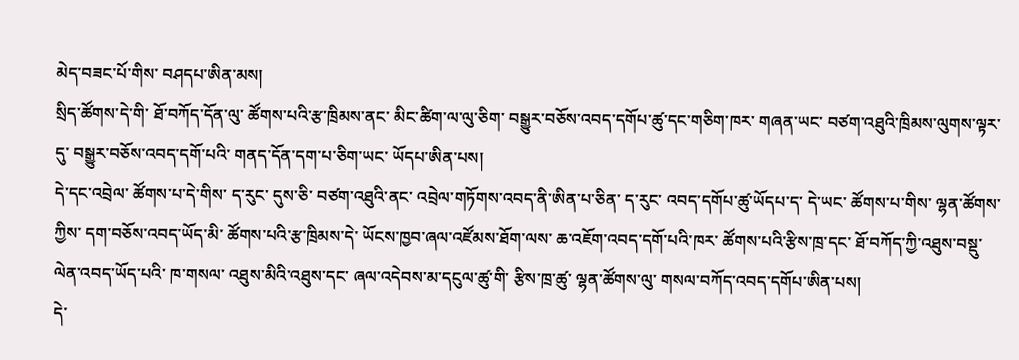མེད་བཟང་པོ་གིས་ བཤདཔ་ཨིན་མས།
སྲིད་ཚོགས་དེ་གི་ ཐོ་བཀོད་དོན་ལུ་ ཚོགས་པའི་རྩ་ཁྲིམས་ནང་ མིང་ཚིག་ལ་ལུ་ཅིག་ བསྒྱུར་བཅོས་འབད་དགོཔ་ཚུ་དང་གཅིག་ཁར་ གཞན་ཡང་ བཙག་འཐུའི་ཁྲིམས་ལུགས་ལྟར་དུ་ བསྒྱུར་བཅོས་འབད་དགོ་པའི་ གནད་དོན་དག་པ་ཅིག་ཡང་ ཡོདཔ་ཨིན་པས།
དེ་དང་འབྲེལ་ ཚོགས་པ་དེ་གིས་ ད་རུང་ དུས་ཅི་ བཙག་འཐུའི་ནང་ འབྲེལ་གཏོགས་འབད་ནི་ཨིན་པ་ཅིན་ ད་རུང་ འབད་དགོཔ་ཚུ་ཡོདཔ་ད་ དེ་ཡང་ ཚོགས་པ་གིས་ ལྷན་ཚོགས་ཀྱིས་ དག་བཅོས་འབད་ཡོད་མི་ ཚོགས་པའི་རྩ་ཁྲིམས་དེ་ ཡོངས་ཁྱབ་ཞལ་འཛོམས་ཐོག་ལས་ ཆ་འཇོག་འབད་དགོ་པའི་ཁར་ ཚོགས་པའི་རྩིས་ཁྲ་དང་ ཐོ་བཀོད་ཀྱི་འཐུས་བསྡུ་ལེན་འབད་ཡོད་པའི་ ཁ་གསལ་ འཐུས་མིའི་འཐུས་དང་ ཞལ་འདེབས་མ་དངུལ་ཚུ་གི་ རྩིས་ཁྲ་ཚུ་ ལྷན་ཚོགས་ལུ་ གསལ་བཀོད་འབད་དགོཔ་ཨིན་པས།
དེ་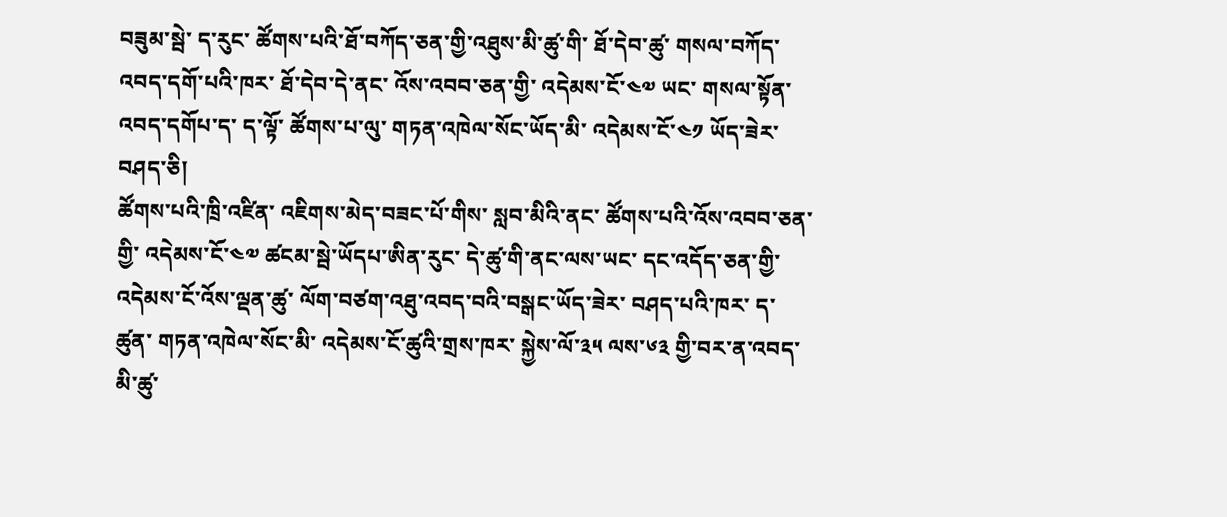བཟུམ་སྦེ་ ད་རུང་ ཚོགས་པའི་ཐོ་བཀོད་ཅན་གྱི་འཐུས་མི་ཚུ་གི་ ཐོ་དེབ་ཚུ་ གསལ་བཀོད་འབད་དགོ་པའི་ཁར་ ཐོ་དེབ་དེ་ནང་ འོས་འབབ་ཅན་གྱི་ འདེམས་ངོ་༤༧ ཡང་ གསལ་སྟོན་འབད་དགོཔ་ད་ ད་ལྟོ་ ཚོགས་པ་ལུ་ གཏན་འཁེལ་སོང་ཡོད་མི་ འདེམས་ངོ་༤༡ ཡོད་ཟེར་བཤད་ཅི།
ཚོགས་པའི་ཁྲི་འཛིན་ འཇིགས་མེད་བཟང་པོ་གིས་ སླབ་མིའི་ནང་ ཚོགས་པའི་འོས་འབབ་ཅན་གྱི་ འདེམས་ངོ་༤༧ ཚངམ་སྦེ་ཡོདཔ་ཨིན་རུང་ དེ་ཚུ་གི་ནང་ལས་ཡང་ དང་འདོད་ཅན་གྱི་ འདེམས་ངོ་འོས་ལྡན་ཚུ་ ལོག་བཙག་འཐུ་འབད་བའི་བསྒང་ཡོད་ཟེར་ བཤད་པའི་ཁར་ ད་ཚུན་ གཏན་འཁེལ་སོང་མི་ འདེམས་ངོ་ཚུའི་གྲས་ཁར་ སྐྱེས་ལོ་༣༥ ལས་༦༣ གྱི་བར་ན་འབད་མི་ཚུ་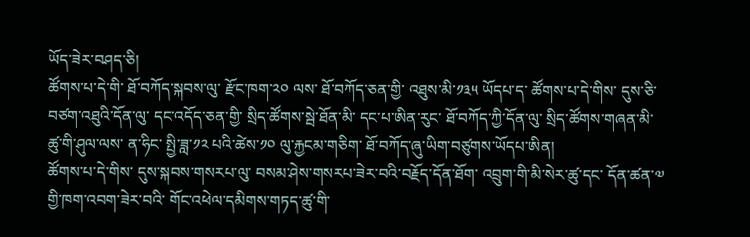ཡོད་ཟེར་བཤད་ཅི།
ཚོགས་པ་དེ་གི་ ཐོ་བཀོད་སྐབས་ལུ་ རྫོང་ཁག་༢༠ ལས་ ཐོ་བཀོད་ཅན་གྱི་ འཐུས་མི་༡༣༥ ཡོདཔ་ད་ ཚོགས་པ་དེ་གིས་ དུས་ཅི་བཙག་འཐུའི་དོན་ལུ་ དང་འདོད་ཅན་གྱི་ སྲིད་ཚོགས་སྦེ་ཐོན་མི་ དང་པ་ཨིན་རུང་ ཐོ་བཀོད་ཀྱི་དོན་ལུ་ སྲིད་ཚོགས་གཞན་མི་ཚུ་གི་ཤུལ་ལས་ ན་ཧིང་ སྤྱི་ཟླ་༡༢ པའི་ཚེས་༡༠ ལུ་རྐྱངམ་གཅིག་ ཐོ་བཀོད་ཞུ་ཡིག་བཙུགས་ཡོདཔ་ཨིན།
ཚོགས་པ་དེ་གིས་ དུས་སྐབས་གསརཔ་ལུ་ བསམ་ཤེས་གསརཔ་ཟེར་བའི་བརྗོད་དོན་ཐོག་ འབྲུག་གི་མི་སེར་ཚུ་དང་ དོན་ཚན་༧ གྱི་ཁག་འབག་ཟེར་བའི་ གོང་འཕེལ་དམིགས་གཏད་ཚུ་གི་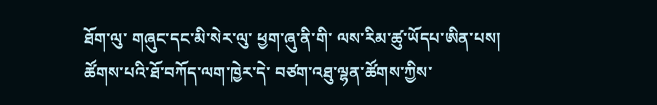ཐོག་ལུ་ གཞུང་དང་མི་སེར་ལུ་ ཕྱག་ཞུ་ནི་གི་ ལས་རིམ་ཚུ་ཡོདཔ་ཨིན་པས།
ཚོགས་པའི་ཐོ་བཀོད་ལག་ཁྱེར་དེ་ བཙག་འཐུ་ལྷན་ཚོགས་ཀྱིས་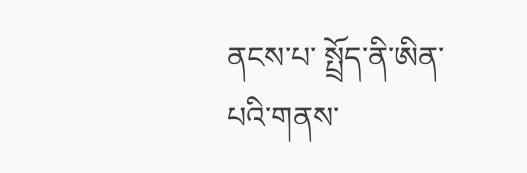ནངས་པ་ སྤྲོད་ནི་ཨིན་པའི་གནས་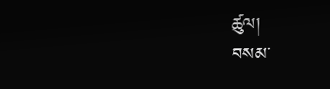ཚུལ།
བསམ་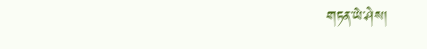གཏན་ཡེ་ཤེས།